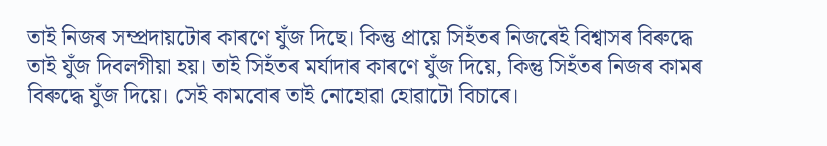তাই নিজৰ সম্প্ৰদায়টোৰ কাৰণে যুঁজ দিছে। কিন্তু প্ৰায়ে সিহঁতৰ নিজৰেই বিশ্বাসৰ বিৰুদ্ধে তাই যুঁজ দিবলগীয়া হয়। তাই সিহঁতৰ মৰ্যাদাৰ কাৰণে যুঁজ দিয়ে, কিন্তু সিহঁতৰ নিজৰ কামৰ বিৰুদ্ধে যুঁজ দিয়ে। সেই কামবোৰ তাই নোহোৱা হোৱাটো বিচাৰে।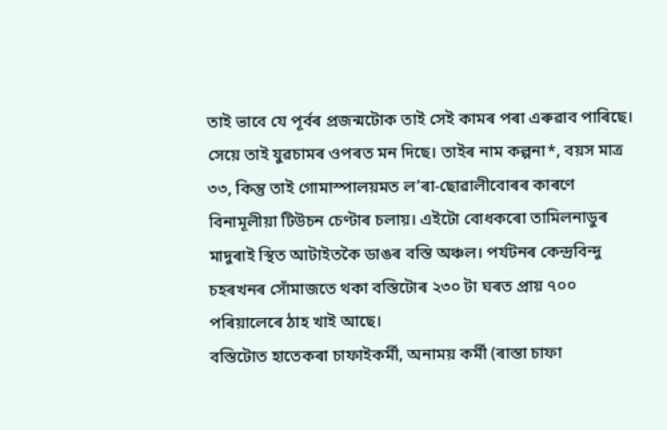তাই ভাবে যে পূৰ্বৰ প্ৰজন্মটোক তাই সেই কামৰ পৰা এৰুৱাব পাৰিছে। সেয়ে তাই যুৱচামৰ ওপৰত মন দিছে। তাইৰ নাম কল্পনা*, বয়স মাত্ৰ ৩৩, কিন্তু তাই গোমাস্পালয়মত ল’ৰা-ছোৱালীবোৰৰ কাৰণে বিনামূলীয়া টিউচন চেণ্টাৰ চলায়। এইটো বোধকৰো তামিলনাডুৰ মাদুৰাই স্থিত আটাইতকৈ ডাঙৰ বস্তি অঞ্চল। পৰ্যটনৰ কেন্দ্ৰবিন্দু চহৰখনৰ সোঁমাজতে থকা বস্তিটোৰ ২৩০ টা ঘৰত প্ৰায় ৭০০ পৰিয়ালেৰে ঠাহ খাই আছে।
বস্তিটোত হাতেকৰা চাফাইকৰ্মী, অনাময় কৰ্মী (ৰাস্তা চাফা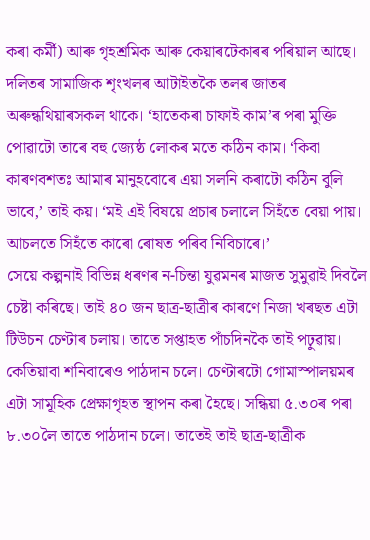কৰা কৰ্মী) আৰু গৃহশ্ৰমিক আৰু কেয়াৰটেকাৰৰ পৰিয়াল আছে। দলিতৰ সামাজিক শৃংখলৰ আটাইতকৈ তলৰ জাতৰ অৰুন্ধথিয়াৰসকল থাকে। ‘হাতেকৰা চাফাই কাম’ৰ পৰা মুক্তি পোৱাটো তাৰে বহু জ্যেষ্ঠ লোকৰ মতে কঠিন কাম। ‘কিবা কাৰণবশতঃ আমাৰ মানুহবোৰে এয়া সলনি কৰাটো কঠিন বুলি ভাবে,’ তাই কয়। ‘মই এই বিষয়ে প্ৰচাৰ চলালে সিহঁতে বেয়া পায়। আচলতে সিহঁতে কাৰো ৰোষত পৰিব নিবিচাৰে।’
সেয়ে কল্পনাই বিভিন্ন ধৰণৰ ন-চিন্তা যুৱমনৰ মাজত সুমুৱাই দিবলৈ চেষ্টা কৰিছে। তাই ৪০ জন ছাত্ৰ-ছাত্ৰীৰ কাৰণে নিজা খৰছত এটা টিউচন চেণ্টাৰ চলায়। তাতে সপ্তাহত পাঁচদিনকৈ তাই পঢ়ুৱায়। কেতিয়াবা শনিবাৰেও পাঠদান চলে। চেণ্টাৰটো গোমাস্পালয়মৰ এটা সামূহিক প্ৰেক্ষাগৃহত স্থাপন কৰা হৈছে। সন্ধিয়া ৫.৩০ৰ পৰা ৮.৩০লৈ তাতে পাঠদান চলে। তাতেই তাই ছাত্ৰ-ছাত্ৰীক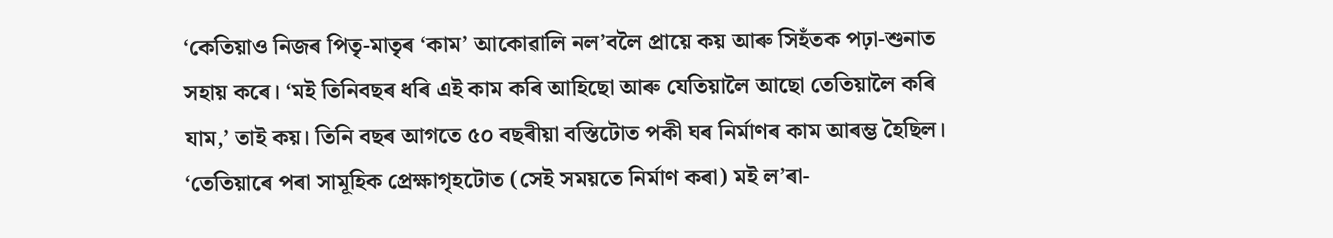‘কেতিয়াও নিজৰ পিতৃ-মাতৃৰ ‘কাম’ আকোৱালি নল’বলৈ প্ৰায়ে কয় আৰু সিহঁতক পঢ়া-শুনাত সহায় কৰে। ‘মই তিনিবছৰ ধৰি এই কাম কৰি আহিছো আৰু যেতিয়ালৈ আছো তেতিয়ালৈ কৰি যাম,’ তাই কয়। তিনি বছৰ আগতে ৫০ বছৰীয়া বস্তিটোত পকী ঘৰ নিৰ্মাণৰ কাম আৰম্ভ হৈছিল। ‘তেতিয়াৰে পৰা সামূহিক প্ৰেক্ষাগৃহটোত (সেই সময়তে নিৰ্মাণ কৰা) মই ল’ৰা-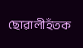ছোৱালীহঁতক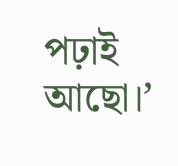পঢ়াই আছো।’